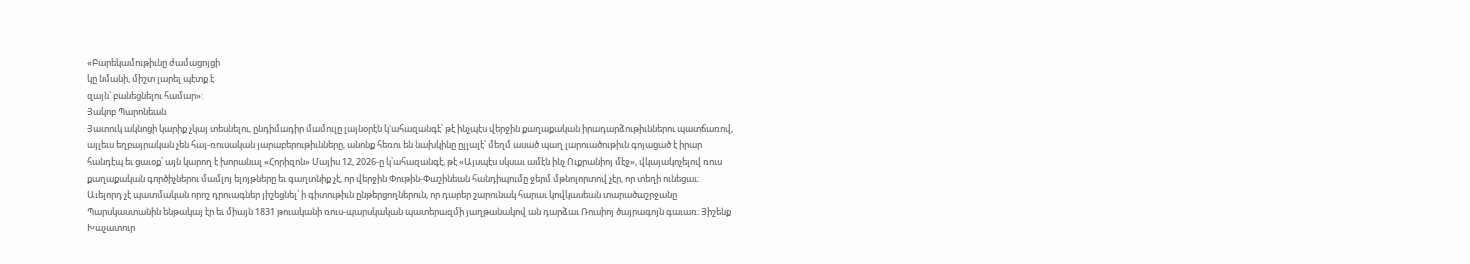«Բարեկամութիւնը ժամացոյցի
կը նմանի, միշտ լարել պէտք է
զայն՝ բանեցնելու համար»:
Յակոբ Պարոնեան
Յատուկ ակնոցի կարիք չկայ տեսնելու, ընդիմադիր մամուլը լայնօրէն կ'ահազանգէ՝ թէ ինչպէս վերջին քաղաքական իրադարձութիւններու պատճառով, այլեւս եղբայրական չեն հայ-ռուսական յարաբերութիւնները, անոնք հեռու են նախկինը ըլլալէ՝ մեղմ ասած պաղ լարուածութիւն գոյացած է իրար հանդէպ եւ ցաւօք՝ այն կարող է խորանալ «Հորիզոն» Մայիս 12, 2026-ը կ՝ահազանգէ, թէ «Այսպէս սկսաւ ամէն ինչ Ուքրանիոյ մէջ», վկայակոչելով ռուս քաղաքական գործիչներու մամլոյ ելոյթները եւ գաղտնիք չէ, որ վերջին Փութին-Փաշինեան հանդիպումը ջերմ մթնոլորտով չէր, որ տեղի ունեցաւ։
Աւելորդ չէ պատմական որոշ դրուագներ յիշեցնել՝ ի գիտութիւն ընթերցողներուն, որ դարեր շարունակ հարաւ կովկասեան տարածաշրջանը Պարսկաստանին ենթակայ էր եւ միայն 1831 թուականի ռուս-պարսկական պատերազմի յաղթանակով ան դարձաւ Ռուսիոյ ծայրագոյն գաւառ։ Յիշենք Խաչատուր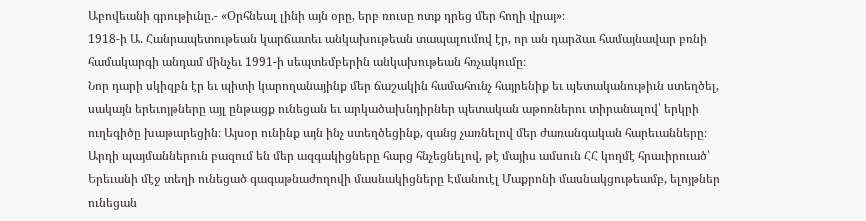Աբովեանի գրութիւնը.- «Օրհնեալ լինի այն օրը, երբ ռուսը ոտք դրեց մեր հողի վրայ»։
1918-ի Ա. Հանրապետութեան կարճատեւ անկախութեան տապալումով էր, որ ան դարձաւ համայնավար բռնի համակարգի անդամ մինչեւ 1991-ի սեպտեմբերին անկախութեան հռչակումը։
Նոր դարի սկիզբն էր եւ պիտի կարողանայինք մեր ճաշակին համահունչ հայրենիք եւ պետականութիւն ստեղծել, սակայն երեւոյթները այլ ընթացք ունեցան եւ արկածախնդիրներ պետական աթոռներու տիրանալով՝ երկրի ուղեգիծը խաթարեցին։ Այսօր ունինք այն ինչ ստեղծեցինք, զանց չառնելով մեր ժառանգական հարեւանները։
Արդի պայմաններուն բազում են մեր ազգակիցները հարց հնչեցնելով, թէ մայիս ամսուն ՀՀ կողմէ հրաւիրուած՝ Երեւանի մէջ տեղի ունեցած գագաթնաժողովի մասնակիցները Էմանուէլ Մաքրոնի մասնակցութեամբ, ելոյթներ ունեցան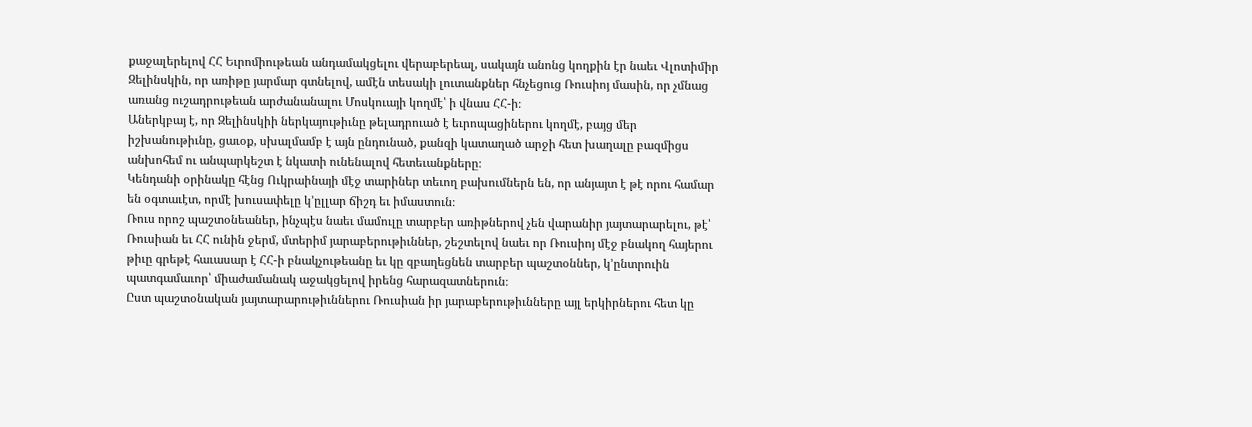քաջալերելով ՀՀ Եւրոմիութեան անդամակցելու վերաբերեալ, սակայն անոնց կողքին էր նաեւ Վլոտիմիր Զելինսկին, որ առիթը յարմար գտնելով, ամէն տեսակի լուտանքներ հնչեցուց Ռուսիոյ մասին, որ չմնաց առանց ուշադրութեան արժանանալու Մոսկուայի կողմէ՝ ի վնաս ՀՀ-ի։
Աներկբայ է, որ Զելինսկիի ներկայութիւնը թելադրուած է եւրոպացիներու կողմէ, բայց մեր իշխանութիւնը, ցաւօք, սխալմամբ է այն ընդունած, քանզի կատաղած արջի հետ խաղալը բազմիցս անխոհեմ ու անպարկեշտ է նկատի ունենալով հետեւանքները։
Կենդանի օրինակը հէնց Ուկրաինայի մէջ տարիներ տեւող բախումներն են, որ անյայտ է թէ որու համար են օգտաւէտ, որմէ խուսափելը կ’ըլլար ճիշդ եւ իմաստուն։
Ռուս որոշ պաշտօնեաներ, ինչպէս նաեւ մամուլը տարբեր առիթներով չեն վարանիր յայտարարելու, թէ՝ Ռուսիան եւ ՀՀ ունին ջերմ, մտերիմ յարաբերութիւններ, շեշտելով նաեւ որ Ռուսիոյ մէջ բնակող հայերու թիւը գրեթէ հաւասար է ՀՀ-ի բնակչութեանը եւ կը զբաղեցնեն տարբեր պաշտօններ, կ՚ընտրուին պատգամաւոր՝ միաժամանակ աջակցելով իրենց հարազատներուն։
Ըստ պաշտօնական յայտարարութիւններու Ռուսիան իր յարաբերութիւնները այլ երկիրներու հետ կը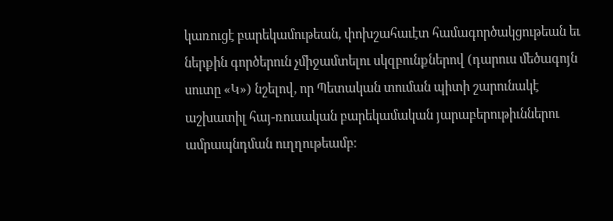կառուցէ բարեկամութեան, փոխշահաւէտ համագործակցութեան եւ ներքին գործերուն չմիջամտելու սկզբունքներով (դարուս մեծագոյն սուտը «Կ») նշելով, որ Պետական տուման պիտի շարունակէ աշխատիլ հայ-ռուսական բարեկամական յարաբերութիւններու ամրապնդման ուղղութեամբ։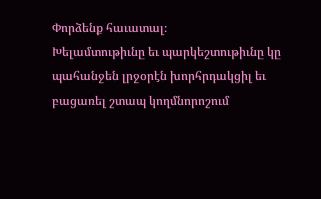Փորձենք հաւատալ։
Խելամտութիւնը եւ պարկեշտութիւնը կը պահանջեն լրջօրէն խորհրդակցիլ եւ բացառել շտապ կողմնորոշում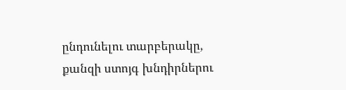ընդունելու տարբերակը, քանզի ստոյգ խնդիրներու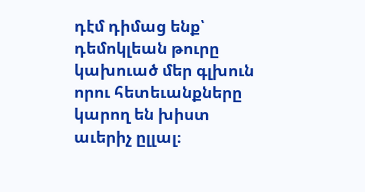դէմ դիմաց ենք՝ դեմոկլեան թուրը կախուած մեր գլխուն որու հետեւանքները կարող են խիստ աւերիչ ըլլալ։